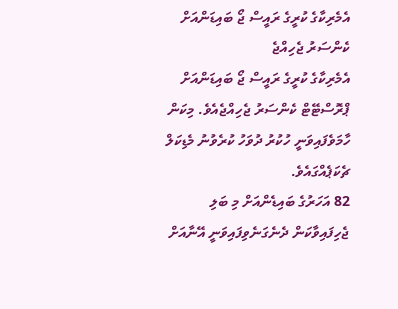އެމެރިކާގެ ކުރީގެ ރައީސް ޖޯ ބައިޑަންއަށް ކެންސަރު ޖެހިއްޖެ
އެމެރިކާގެ ކުރީގެ ރައީސް ޖޯ ބައިޑަންއަށް ޕްރޮސްޓޭޓް ކެންސަރު ޖެހިއްޖެއެވެ. މިކަން ހާމަވެފައިވަނީ ހުކުރު ދުވަހު ކުރެވުނު މެޑިކަލް ޗެކަޕެއްގައެވެ.
82 އަހަރުގެ ބައިޑެންއަށް މި ބަލި ޖެހިފައިވާކަން ދެނެގަނެވިފައިވަނީ އޭނާއަށް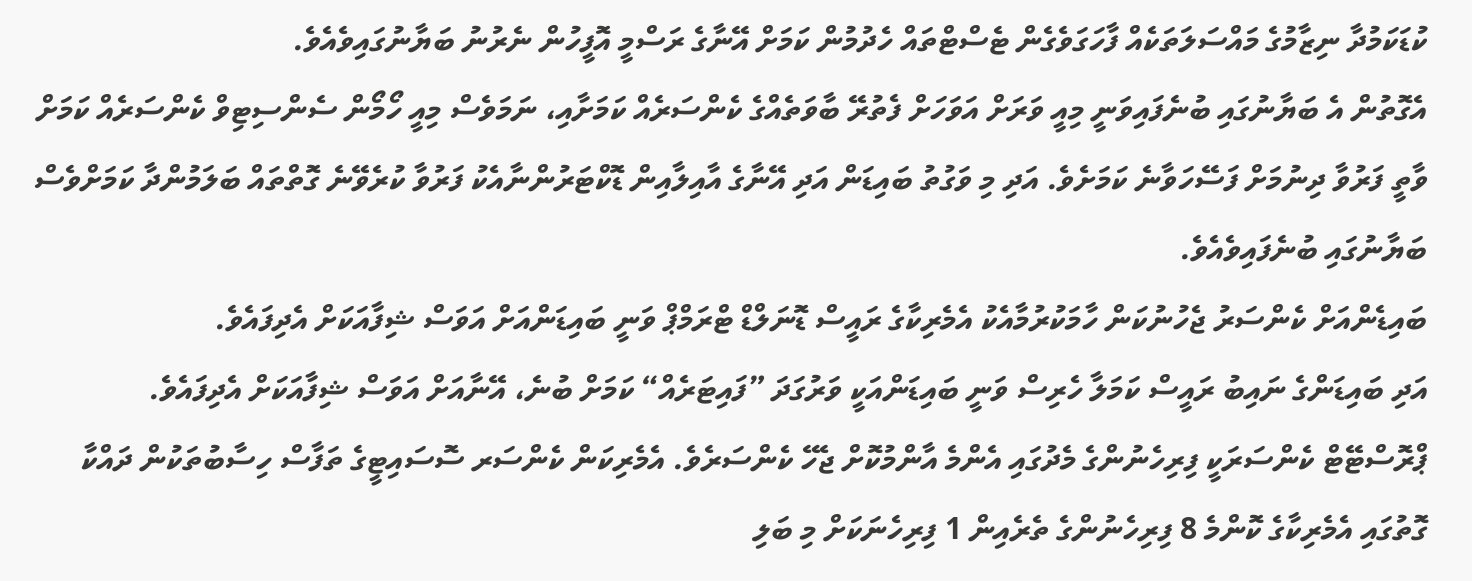ކުޑަކަމުދާ ނިޒާމުގެ މައްސަލަތަކެއް ފާހަގަވެގެން ޓެސްޓްތައް ހެދުމުން ކަމަށް އޭނާގެ ރަސްމީ އޮފީހުން ނެރުނު ބަޔާނުގައިވެއެވެ.
އެގޮތުން އެ ބަޔާނުގައި ބުނެފައިވަނީ މިއީ ވަރަށް އަވަހަށް ފެތުރޭ ބާވަތެއްގެ ކެންސަރެއް ކަމަށާއި، ނަމަވެސް މިއީ ހޯމޯން ސެންސިޓިވް ކެންސަރެއް ކަމަށް ވާތީ ފަރުވާ ދިނުމަށް ފަސޭހަވާނެ ކަމަށެވެ. އަދި މި ވަގުތު ބައިޑަން އަދި އޭނާގެ އާއިލާއިން ޑޮކްޓަރުންނާއެކު ފަރުވާ ކުރެވޭނެ ގޮތްތައް ބަލަމުންދާ ކަމަށްވެސް ބަޔާނުގައި ބުނެފައިވެއެވެ.
ބައިޑެންއަށް ކެންސަރު ޖެހުނުކަން ހާމަކުރުމާއެކު އެމެރިކާގެ ރައީސް ޑޮނަލްޑް ޓްރަމްޕް ވަނީ ބައިޑަންއަށް އަވަސް ޝިފާއަކަށް އެދިފައެވެ.
އަދި ބައިޑަންގެ ނައިބު ރައީސް ކަމަލާ ހެރިސް ވަނީ ބައިޑަންއަކީ ވަރުގަދަ ”ފައިޓަރެއް“ ކަމަށް ބުނެ، އޭނާއަށް އަވަސް ޝިފާއަކަށް އެދިފައެވެ.
ޕްރޮސްޓޭޓް ކެންސަރަކީ ފިރިހެނުންގެ މެދުގައި އެންމެ އާންމުކޮށް ޖެހޭ ކެންސަރެވެ. އެމެރިކަން ކެންސަރ ސޮސައިޓީގެ ތަފާސް ހިސާބުތަކުން ދައްކާ ގޮތުގައި އެމެރިކާގެ ކޮންމެ 8 ފިރިހެނުންގެ ތެރެއިން 1 ފިރިހެނަކަށް މި ބަލި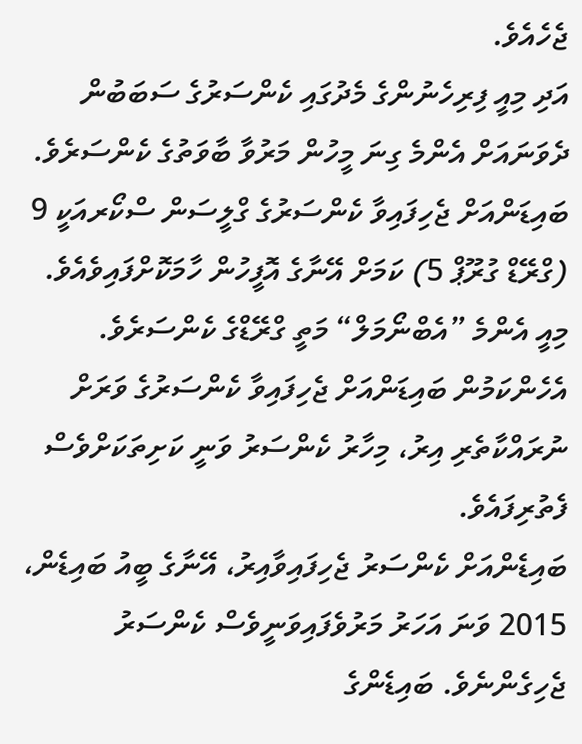ޖެހެއެވެ.
އަދި މިއީ ފިރިހެނުންގެ މެދުގައި ކެންސަރުގެ ސަބަބުން ދެވަނައަށް އެންމެ ގިނަ މީހުން މަރުވާ ބާވަތުގެ ކެންސަރެވެ.
ބައިޑަންއަށް ޖެހިފައިވާ ކެންސަރުގެ ގްލީސަން ސްކޯރއަކީ 9 (ގްރޭޑް ގުރޫޕް 5) ކަމަށް އޭނާގެ އޮފީހުން ހާމަކޮށްފައިވެއެވެ. މިއީ އެންމެ ”އެބްނޯމަލް“ މަތީ ގްރޭޑްގެ ކެންސަރެވެ. އެހެންކަމުން ބައިޑަންއަށް ޖެހިފައިވާ ކެންސަރުގެ ވަރަށް ނުރައްކާތެރި އިރު، މިހާރު ކެންސަރު ވަނީ ކަށިތަކަށްވެސް ފެތުރިފައެވެ.
ބައިޑެންއަށް ކެންސަރު ޖެހިފައިވާއިރު، އޭނާގެ ބީއު ބައިޑެން، 2015 ވަނަ އަހަރު މަރުވެފައިވަނީވެސް ކެންސަރު ޖެހިގެންނެވެ. ބައިޑެންގެ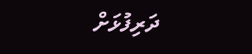ދަރިފުޅަށް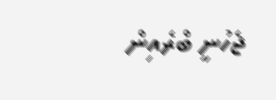ޖެހުނީ ބްރެއިން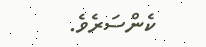ކެންސަރެވެ.